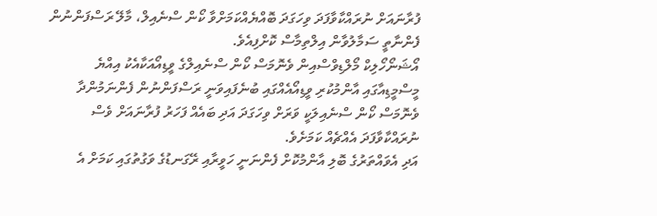ފުރާނައަށް ނުރައްކާވާފަދަ ވިހަގަދަ ބޮއްޔެއްކަމަށްވާ ކޯން ސްނެއިލް، މާލޭ ރަސްފަންނުން ފެންނާތީ ސަމާލުވާން އިލްތިމާސް ކޮށްފިއެވެ.
އޯޝަނޯހޯލިކް މޯލްޑިވްސްއިން ވެނޮމަސް ކޯން ސްނެއިލްގެ ވީޑިއޯއަކާއެކު އިއްޔެ މީސްމީޑިއާގައި އާންމުކުރި ވީޑިއޯއެއްގައި ބުނެފައިވަނީ ރަސްފަންނުން ފެންނަމުންދާ ވެނޮމަސް ކޯން ސްނެއިލަކީ ވަރަށް ވިހަގަދަ އަދި ބައެއް ފަހަރު ފުރާނައަށް ވެސް ނުރައްކާވާފަދަ އެއްޗެއް ކަމަށެވެ.
އަދި އެވައްތަރުގެ ބޮލި އާންމުކޮށް ފެންނަނީ ހަވީރާއި ރޭގަނޑުގެ ވަގުތުގައި ކަމަށް އެ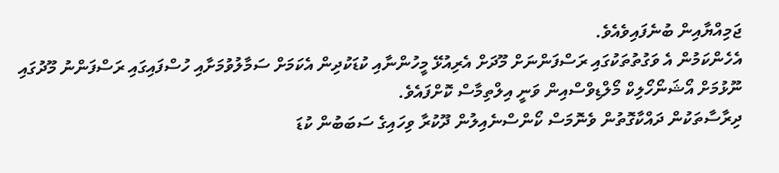ޖަމިއްޔާއިން ބުނެފައިވެއެވެ.
އެހެންކަމުން އެ ވަގުތުތަކުގައި ރަސްފަންނަށް މޫދަށް އެރިއުޅޭ މީހުންނާއި ކުޑަކުދިން އެކަމަށް ސަމާލުވުމަށާއި ހުސްފައިގައި ރަސްފަންނު މޫދުގައި ނޫޅުމަށް އޯޝަނޯހޯލިކް މޯލްޑިވްސްއިން ވަނީ އިލްތިމާސް ކޮށްފައެވެ.
ދިރާސާތަކުން ދައްކާގޮތުން ވެނޮމަސް ކޯންސްނެއިލުން ދޫކުރާ ވިހައިގެ ސަބަބުން ކުޑަ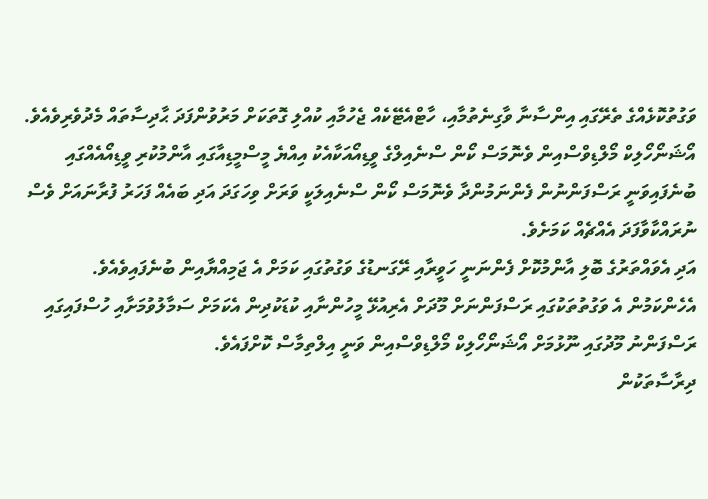ވަގުތުކޮޅެއްގެ ތެރޭގައި އިންސާނާ ވާގިނެތުމާއި، ހާޓްއެޓޭކެއް ޖެހުމާއި ކުއްލި ގޮތަކަށް މަރުވުންފަދަ ޙާދިސާތައް މެދުވެރިވެއެވެ.
އޯޝަނޯހޯލިކް މޯލްޑިވްސްއިން ވެނޮމަސް ކޯން ސްނެއިލްގެ ވީޑިއޯއަކާއެކު އިއްޔެ މީސްމީޑިއާގައި އާންމުކުރި ވީޑިއޯއެއްގައި ބުނެފައިވަނީ ރަސްފަންނުން ފެންނަމުންދާ ވެނޮމަސް ކޯން ސްނެއިލަކީ ވަރަށް ވިހަގަދަ އަދި ބައެއް ފަހަރު ފުރާނައަށް ވެސް ނުރައްކާވާފަދަ އެއްޗެއް ކަމަށެވެ.
އަދި އެވައްތަރުގެ ބޮލި އާންމުކޮށް ފެންނަނީ ހަވީރާއި ރޭގަނޑުގެ ވަގުތުގައި ކަމަށް އެ ޖަމިއްޔާއިން ބުނެފައިވެއެވެ.
އެހެންކަމުން އެ ވަގުތުތަކުގައި ރަސްފަންނަށް މޫދަށް އެރިއުޅޭ މީހުންނާއި ކުޑަކުދިން އެކަމަށް ސަމާލުވުމަށާއި ހުސްފައިގައި ރަސްފަންނު މޫދުގައި ނޫޅުމަށް އޯޝަނޯހޯލިކް މޯލްޑިވްސްއިން ވަނީ އިލްތިމާސް ކޮށްފައެވެ.
ދިރާސާތަކުން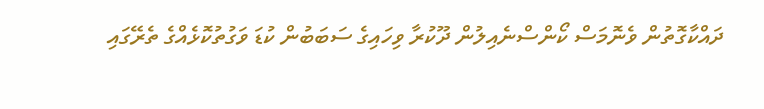ދައްކާގޮތުން ވެނޮމަސް ކޯންސްނެއިލުން ދޫކުރާ ވިހައިގެ ސަބަބުން ކުޑަ ވަގުތުކޮޅެއްގެ ތެރޭގައި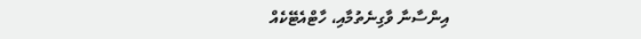އިންސާނާ ވާގިނެތުމާއި، ހާޓްއެޓޭކެއް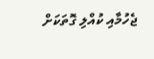ޖެހުމާއި ކުއްލި ގޮތަކަށް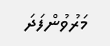މަރުވުންފަދަ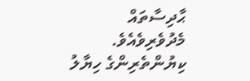ޙާދިސާތައް މެދުވެރިވެއެވެ.
ކިޔުންތެރިންގެ ހިޔާލު